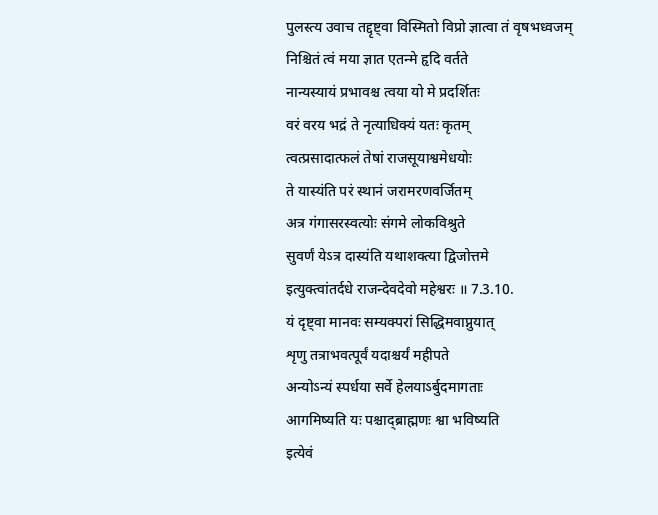पुलस्त्य उवाच तद्दृष्ट्वा विस्मितो विप्रो ज्ञात्वा तं वृषभध्वजम्
निश्चितं त्वं मया ज्ञात एतन्मे हृदि वर्तते
नान्यस्यायं प्रभावश्च त्वया यो मे प्रदर्शितः
वरं वरय भद्रं ते नृत्याधिक्यं यतः कृतम्
त्वत्प्रसादात्फलं तेषां राजसूयाश्वमेधयोः
ते यास्यंति परं स्थानं जरामरणवर्जितम्
अत्र गंगासरस्वत्योः संगमे लोकविश्रुते
सुवर्णं येऽत्र दास्यंति यथाशक्त्या द्विजोत्तमे
इत्युक्त्वांतर्दधे राजन्देवदेवो महेश्वरः ॥ 7.3.10.
यं दृष्ट्वा मानवः सम्यक्परां सिद्धिमवाप्नुयात्
शृणु तत्राभवत्पूर्वं यदाश्चर्यं महीपते
अन्योऽन्यं स्पर्धया सर्वे हेलयाऽर्बुदमागताः
आगमिष्यति यः पश्चाद्ब्राह्मणः श्वा भविष्यति
इत्येवं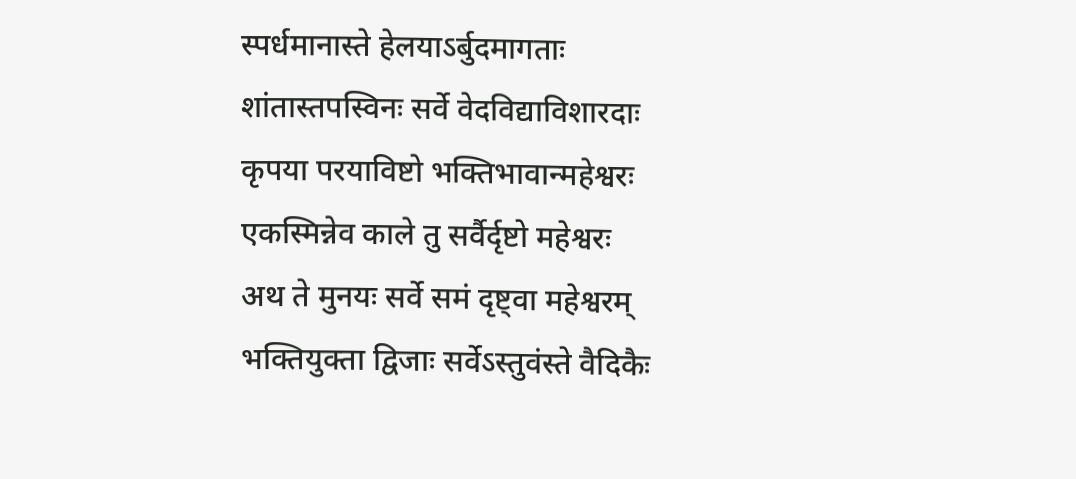स्पर्धमानास्ते हेलयाऽर्बुदमागताः
शांतास्तपस्विनः सर्वे वेदविद्याविशारदाः
कृपया परयाविष्टो भक्तिभावान्महेश्वरः
एकस्मिन्नेव काले तु सर्वैर्दृष्टो महेश्वरः
अथ ते मुनयः सर्वे समं दृष्ट्वा महेश्वरम्
भक्तियुक्ता द्विजाः सर्वेऽस्तुवंस्ते वैदिकैः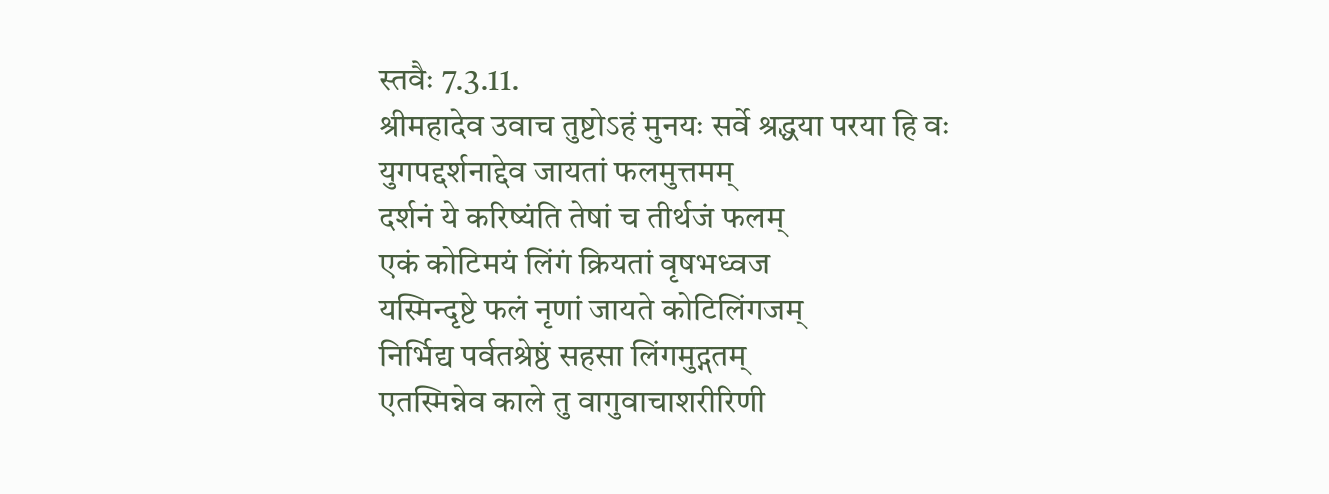स्तवैः 7.3.11.
श्रीमहादेव उवाच तुष्टोऽहं मुनयः सर्वे श्रद्धया परया हि वः
युगपद्दर्शनाद्देव जायतां फलमुत्तमम्
दर्शनं ये करिष्यंति तेषां च तीर्थजं फलम्
एकं कोटिमयं लिंगं क्रियतां वृषभध्वज
यस्मिन्दृष्टे फलं नृणां जायते कोटिलिंगजम्
निर्भिद्य पर्वतश्रेष्ठं सहसा लिंगमुद्गतम्
एतस्मिन्नेव काले तु वागुवाचाशरीरिणी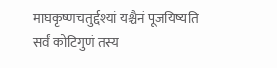माघकृष्णचतुर्द्दश्यां यश्चैनं पूजयिष्यति
सर्वं कोटिगुणं तस्य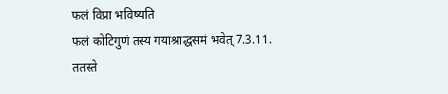फलं विप्रा भविष्यति
फलं कोटिगुणं तस्य गयाश्राद्धसमं भवेत् 7.3.11.
ततस्ते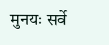मुनयः सर्वे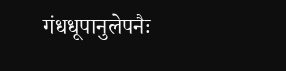गंधधूपानुलेपनैः